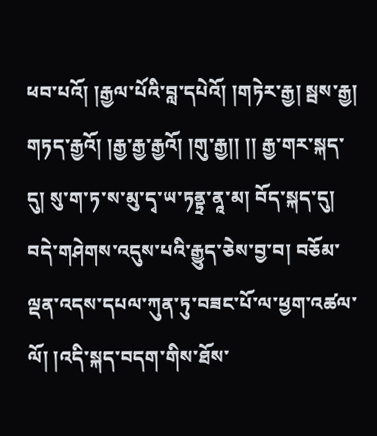ཕབ་པའོ། །རྒྱལ་པོའི་བླ་དཔེའོ། །གཏེར་རྒྱ། སྦས་རྒྱ། གཏད་རྒྱའོ། །རྒྱ་རྒྱ་རྒྱའོ། །གུ་རྒྱ།། །། རྒྱ་གར་སྐད་དུ། སུ་ག་ཏ་ས་མུ་དྭ་ཡ་ཏནྟྲ་ནཱ་མ། བོད་སྐད་དུ། བདེ་གཤེགས་འདུས་པའི་རྒྱུད་ཅེས་བྱ་བ། བཅོམ་ལྡན་འདས་དཔལ་ཀུན་ཏུ་བཟང་པོ་ལ་ཕྱག་འཚལ་ལོ། །འདི་སྐད་བདག་གིས་ཐོས་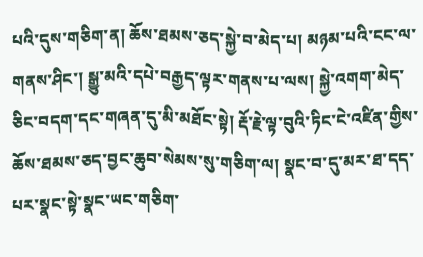པའི་དུས་གཅིག་ན། ཆོས་ཐམས་ཅད་སྐྱེ་བ་མེད་པ། མཉམ་པའི་ངང་ལ་གནས་ཤིང་། སྒྱུ་མའི་དཔེ་བརྒྱད་ལྟར་གནས་པ་ལས། སྐྱེ་འགག་མེད་ཅིང་བདག་དང་གཞན་དུ་མི་མཐོང་སྟེ། རྡོ་རྗེ་ལྟ་བུའི་ཏིང་ངེ་འཛིན་གྱིས་ཆོས་ཐམས་ཅད་བྱང་ཆུབ་སེམས་སུ་གཅིག་ལ། སྣང་བ་དུ་མར་ཐ་དད་པར་སྣང་སྟེ་སྣང་ཡང་གཅིག་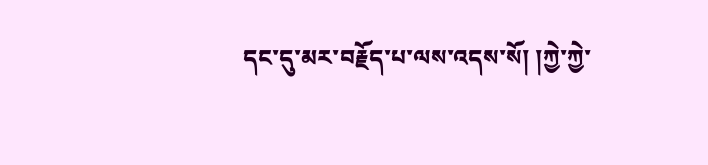དང་དུ་མར་བརྗོད་པ་ལས་འདས་སོ། །ཀྱེ་ཀྱེ་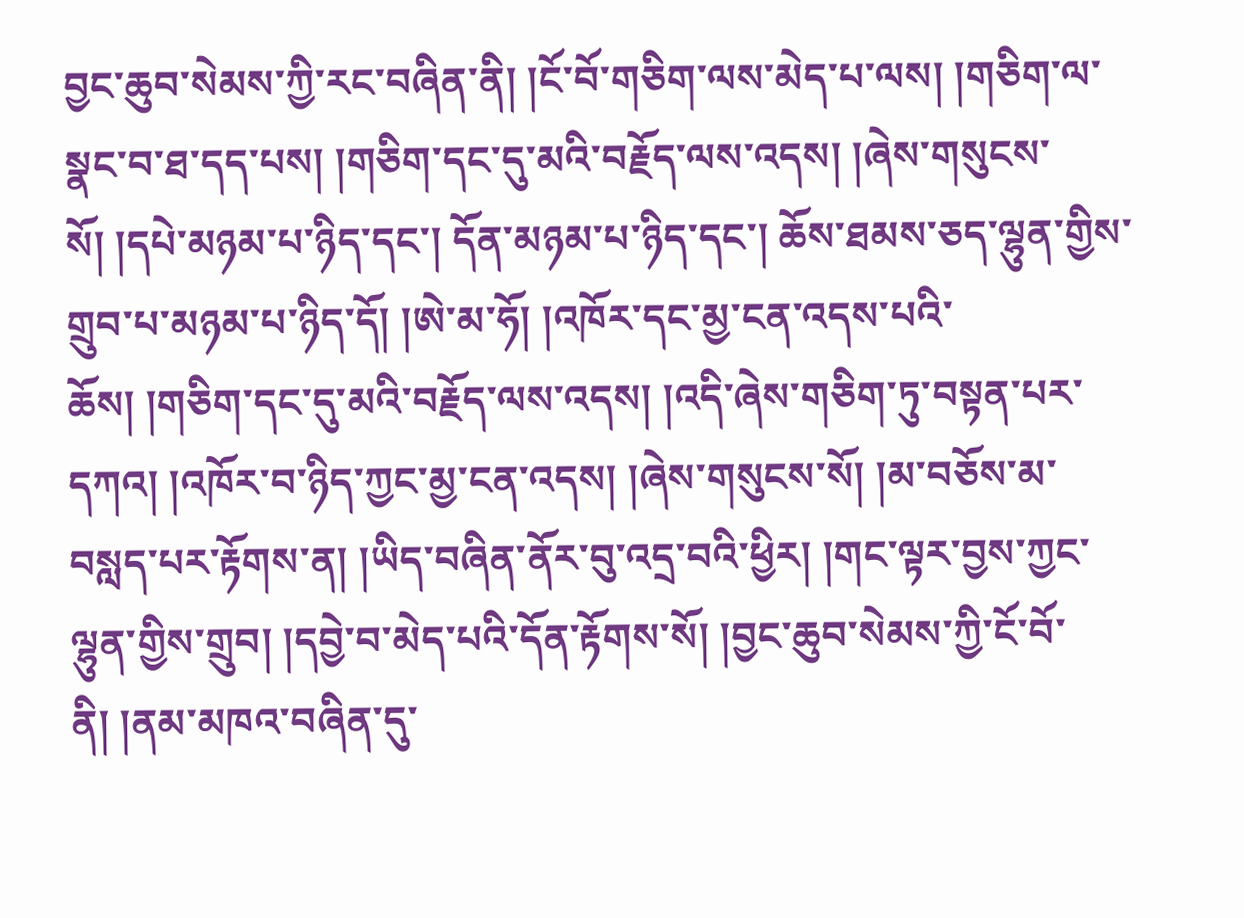བྱང་ཆུབ་སེམས་ཀྱི་རང་བཞིན་ནི། །ངོ་བོ་གཅིག་ལས་མེད་པ་ལས། །གཅིག་ལ་སྣང་བ་ཐ་དད་པས། །གཅིག་དང་དུ་མའི་བརྗོད་ལས་འདས། །ཞེས་གསུངས་སོ། །དཔེ་མཉམ་པ་ཉིད་དང་། དོན་མཉམ་པ་ཉིད་དང་། ཆོས་ཐམས་ཅད་ལྷུན་གྱིས་གྲུབ་པ་མཉམ་པ་ཉིད་དོ། །ཨེ་མ་ཧོ། །འཁོར་དང་མྱ་ངན་འདས་པའི་ཆོས། །གཅིག་དང་དུ་མའི་བརྗོད་ལས་འདས། །འདི་ཞེས་གཅིག་ཏུ་བསྟན་པར་དཀའ། །འཁོར་བ་ཉིད་ཀྱང་མྱ་ངན་འདས། །ཞེས་གསུངས་སོ། །མ་བཅོས་མ་བསླད་པར་རྟོགས་ན། །ཡིད་བཞིན་ནོར་བུ་འདྲ་བའི་ཕྱིར། །གང་ལྟར་བྱས་ཀྱང་ལྷུན་གྱིས་གྲུབ། །དབྱེ་བ་མེད་པའི་དོན་རྟོགས་སོ། །བྱང་ཆུབ་སེམས་ཀྱི་ངོ་བོ་ནི། །ནམ་མཁའ་བཞིན་དུ་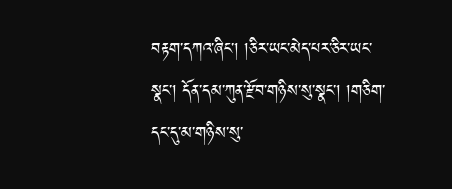བརྟག་དཀའ་ཞིང་། །ཅིར་ཡང་མེད་པར་ཅིར་ཡང་སྣང་། དོན་དམ་ཀུན་རྫོབ་གཉིས་སུ་སྣང་། །གཅིག་དང་དུ་མ་གཉིས་སུ་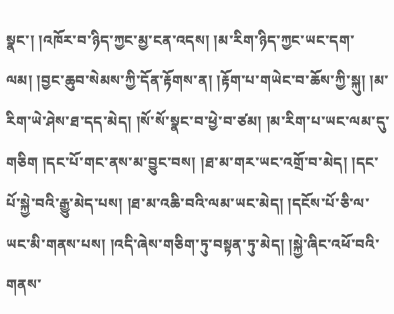སྣང་། །འཁོར་བ་ཉིད་ཀྱང་མྱ་ངན་འདས། །མ་རིག་ཉིད་ཀྱང་ཡང་དག་ལམ། །བྱང་ཆུབ་སེམས་ཀྱི་དོན་རྟོགས་ན། །རྟོག་པ་གཡེང་བ་ཆོས་ཀྱི་སྐུ། །མ་རིག་ཡེ་ཤེས་ཐ་དད་མེད། །སོ་སོ་སྣང་བ་ཕྱེ་བ་ཙམ། །མ་རིག་པ་ཡང་ལམ་དུ་གཅིག །དང་པོ་གང་ནས་མ་བྱུང་བས། །ཐ་མ་གར་ཡང་འགྲོ་བ་མེད། །དང་པོ་སྐྱེ་བའི་རྒྱུ་མེད་པས། །ཐ་མ་འཆི་བའི་ལམ་ཡང་མེད། །དངོས་པོ་ཅི་ལ་ཡང་མི་གནས་པས། །འདི་ཞེས་གཅིག་ཏུ་བསྟན་ཏུ་མེད། །སྐྱེ་ཞིང་འཕོ་བའི་གནས་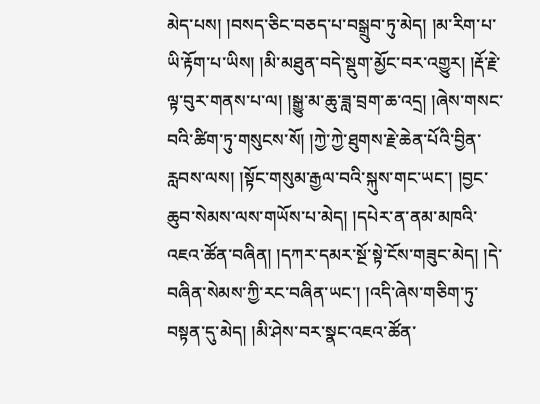མེད་པས། །བསད་ཅིང་བཅད་པ་བསྒྲུབ་ཏུ་མེད། །མ་རིག་པ་ཡི་རྟོག་པ་ཡིས། །མི་མཐུན་བདེ་སྡུག་མྱོང་བར་འགྱུར། །རྡོ་རྗེ་ལྟ་བུར་གནས་པ་ལ། །སྒྱུ་མ་ཆུ་ཟླ་བྲག་ཆ་འདྲ། །ཞེས་གསང་བའི་ཚིག་ཏུ་གསུངས་སོ། །ཀྱེ་ཀྱེ་ཐུགས་རྗེ་ཆེན་པོའི་བྱིན་རླབས་ལས། །སྟོང་གསུམ་རྒྱལ་བའི་སྐུས་གང་ཡང་། །བྱང་ཆུབ་སེམས་ལས་གཡོས་པ་མེད། །དཔེར་ན་ནམ་མཁའི་འཇའ་ཚོན་བཞིན། །དཀར་དམར་སྔོ་སྟེ་ངོས་གཟུང་མེད། །དེ་བཞིན་སེམས་ཀྱི་རང་བཞིན་ཡང་། །འདི་ཞེས་གཅིག་ཏུ་བསྟན་དུ་མེད། །མི་ཤེས་བར་སྣང་འཇའ་ཚོན་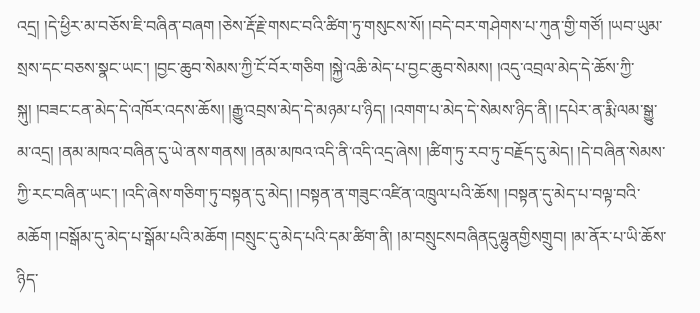འདྲ། །དེ་ཕྱིར་མ་བཅོས་ཇི་བཞིན་བཞག །ཅེས་རྡོ་རྗེ་གསང་བའི་ཚིག་ཏུ་གསུངས་སོ། །བདེ་བར་གཤེགས་པ་ཀུན་གྱི་གཙོ། །ཡབ་ཡུམ་སྲས་དང་བཅས་སྣང་ཡང་། །བྱང་ཆུབ་སེམས་ཀྱི་ངོ་བོར་གཅིག །སྐྱེ་འཆི་མེད་པ་བྱང་ཆུབ་སེམས། །འདུ་འབྲལ་མེད་དེ་ཆོས་ཀྱི་སྐུ། །བཟང་ངན་མེད་དེ་འཁོར་འདས་ཆོས། །རྒྱུ་འབྲས་མེད་དེ་མཉམ་པ་ཉིད། །འགག་པ་མེད་དེ་སེམས་ཉིད་ནི། །དཔེར་ན་རྨི་ལམ་སྒྱུ་མ་འདྲ། །ནམ་མཁའ་བཞིན་དུ་ཡེ་ནས་གནས། །ནམ་མཁའ་འདི་ནི་འདི་འདྲ་ཞེས། །ཚིག་ཏུ་རབ་ཏུ་བརྗོད་དུ་མེད། །དེ་བཞིན་སེམས་ཀྱི་རང་བཞིན་ཡང་། །འདི་ཞེས་གཅིག་ཏུ་བསྟན་དུ་མེད། །བསྟན་ན་གཟུང་འཛིན་འཁྲུལ་པའི་ཆོས། །བསྟན་དུ་མེད་པ་བལྟ་བའི་མཆོག །བསྒོམ་དུ་མེད་པ་སྒོམ་པའི་མཆོག །བསྲུང་དུ་མེད་པའི་དམ་ཚིག་ནི། །མ་བསྲུངསབཞིནདུལྷུནགྱིསགྲུབ། །མ་ནོར་པ་ཡི་ཆོས་ཉིད་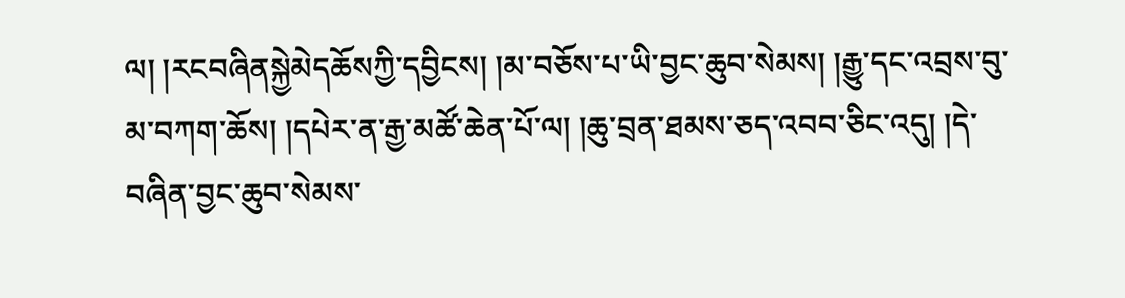ལ། །རངབཞིནསྐྱེམེདཆོསཀྱི་དབྱིངས། །མ་བཅོས་པ་ཡི་བྱང་ཆུབ་སེམས། །རྒྱུ་དང་འབྲས་བུ་མ་བཀག་ཆོས། །དཔེར་ན་རྒྱ་མཚོ་ཆེན་པོ་ལ། །ཆུ་བྲན་ཐམས་ཅད་འབབ་ཅིང་འདུ། །དེ་བཞིན་བྱང་ཆུབ་སེམས་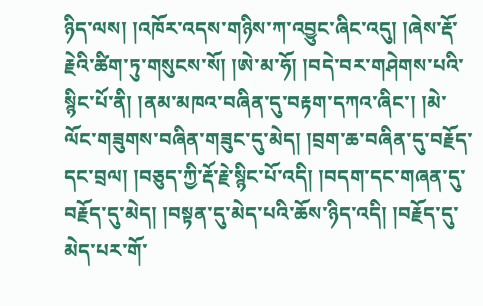ཉིད་ལས། །འཁོར་འདས་གཉིས་ཀ་འབྱུང་ཞིང་འདུ། །ཞེས་རྡོ་རྗེའི་ཚིག་ཏུ་གསུངས་སོ། །ཨེ་མ་ཧོ། །བདེ་བར་གཤེགས་པའི་སྙིང་པོ་ནི། །ནམ་མཁའ་བཞིན་དུ་བརྟག་དཀའ་ཞིང་། །མེ་ལོང་གཟུགས་བཞིན་གཟུང་དུ་མེད། །བྲག་ཆ་བཞིན་དུ་བརྗོད་དང་བྲལ། །བཅུད་ཀྱི་རྡོ་རྗེ་སྙིང་པོ་འདི། །བདག་དང་གཞན་དུ་བརྗོད་དུ་མེད། །བསྟན་དུ་མེད་པའི་ཆོས་ཉིད་འདི། །བརྗོད་དུ་མེད་པར་གོ་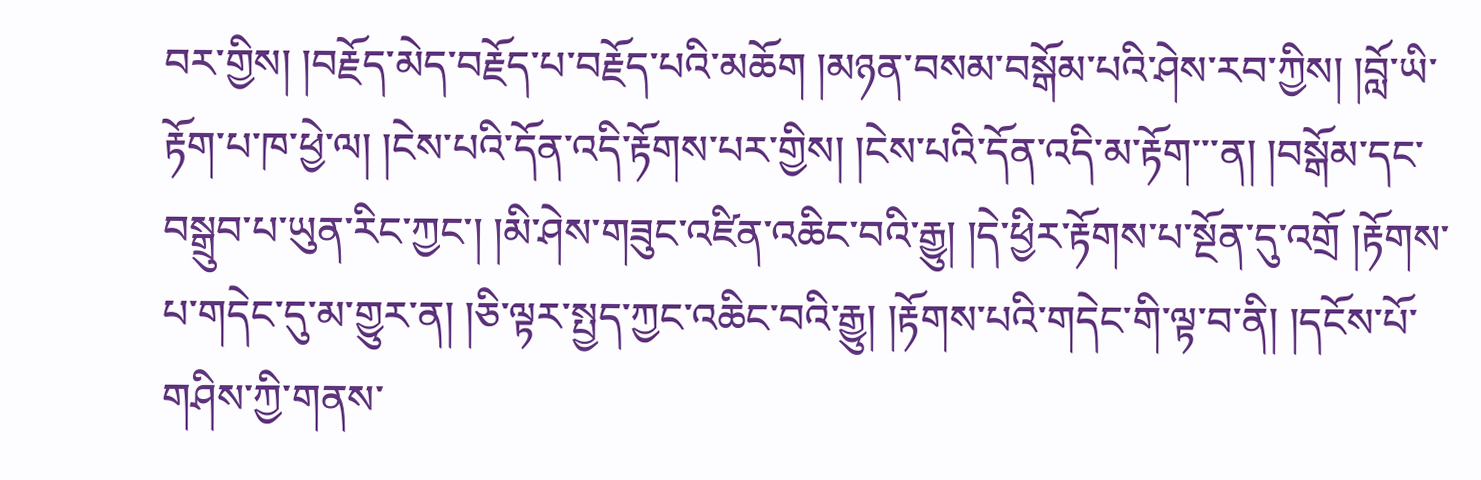བར་གྱིས། །བརྗོད་མེད་བརྗོད་པ་བརྗོད་པའི་མཆོག །མཉན་བསམ་བསྒོམ་པའི་ཤེས་རབ་ཀྱིས། །བློ་ཡི་རྟོག་པ་ཁ་ཕྱེ་ལ། །ངེས་པའི་དོན་འདི་རྟོགས་པར་གྱིས། །ངེས་པའི་དོན་འདི་མ་རྟོག་་་ན། །བསྒོམ་དང་བསྒྲུབ་པ་ཡུན་རིང་ཀྱང་། །མི་ཤེས་གཟུང་འཛིན་འཆིང་བའི་རྒྱུ། །དེ་ཕྱིར་རྟོགས་པ་སྔོན་དུ་འགྲོ །རྟོགས་པ་གདེང་དུ་མ་གྱུར་ན། །ཅི་ལྟར་སྤྱད་ཀྱང་འཆིང་བའི་རྒྱུ། །རྟོགས་པའི་གདེང་གི་ལྟ་བ་ནི། །དངོས་པོ་གཤིས་ཀྱི་གནས་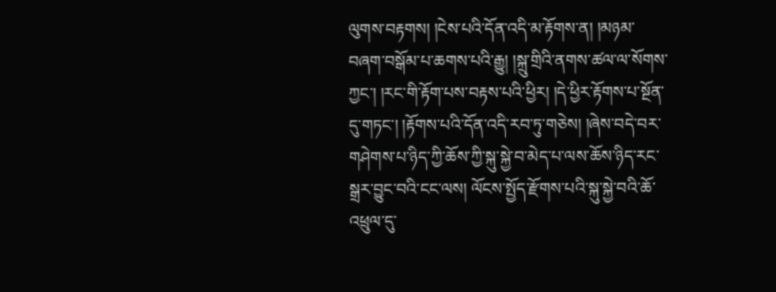ལུགས་བརྟགས། །ངེས་པའི་དོན་འདི་མ་རྟོགས་ན། །མཉམ་བཞག་བསྒོམ་པ་ཆགས་པའི་རྒྱུ། །སྐྲུ་གྲིའི་ནགས་ཚལ་ལ་སོགས་ཀྱང་། །རང་གི་རྟོག་པས་བརྟས་པའི་ཕྱིར། །དེ་ཕྱིར་རྟོགས་པ་སྔོན་དུ་གཏང་། །རྟོགས་པའི་དོན་འདི་རབ་ཏུ་གཅེས། །ཞེས་བདེ་བར་གཤེགས་པ་ཉིད་ཀྱི་ཆོས་ཀྱི་སྐུ་སྐྱེ་བ་མེད་པ་ལས་ཆོས་ཉིད་རང་སྒྲར་བྱུང་བའི་ངང་ལས། ལོངས་སྤྱོད་རྫོགས་པའི་སྐུ་སྐྱེ་བའི་ཆོ་འཕྲུལ་དུ་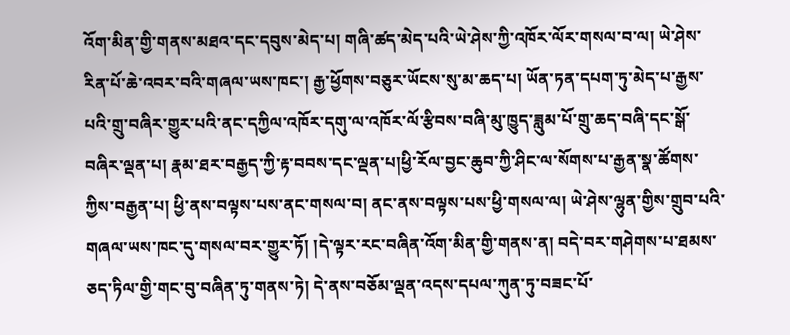འོག་མིན་གྱི་གནས་མཐའ་དང་དབུས་མེད་པ། གཞི་ཚད་མེད་པའི་ཡེ་ཤེས་ཀྱི་འཁོར་ལོར་གསལ་བ་ལ། ཡེ་ཤེས་རིན་པོ་ཆེ་འབར་བའི་གཞལ་ཡས་ཁང་། རྒྱ་ཕྱོགས་བཅུར་ཡོངས་སུ་མ་ཆད་པ། ཡོན་ཏན་དཔག་ཏུ་མེད་པ་རྒྱས་པའི་གྲུ་བཞིར་གྱུར་པའི་ནང་དཀྱིལ་འཁོར་དགུ་ལ་འཁོར་ལོ་རྩིབས་བཞི་མུ་ཁྱུད་ཟླུམ་པོ་གྲུ་ཆད་བཞི་དང་སྒོ་བཞིར་ལྡན་པ། རྣམ་ཐར་བརྒྱད་ཀྱི་རྟ་བབས་དང་ལྡན་པ།ཕྱི་རོལ་བྱང་ཆུབ་ཀྱི་ཤིང་ལ་སོགས་པ་རྒྱན་སྣ་ཚོགས་ཀྱིས་བརྒྱན་པ། ཕྱི་ནས་བལྟས་པས་ནང་གསལ་བ། ནང་ནས་བལྟས་པས་ཕྱི་གསལ་ལ། ཡེ་ཤེས་ལྷུན་གྱིས་གྲུབ་པའི་གཞལ་ཡས་ཁང་དུ་གསལ་བར་གྱུར་ཏོ། །དེ་ལྟར་རང་བཞིན་འོག་མིན་གྱི་གནས་ན། བདེ་བར་གཤེགས་པ་ཐམས་ཅད་ཏིལ་གྱི་གང་བུ་བཞིན་ཏུ་གནས་ཏེ། དེ་ནས་བཅོམ་ལྡན་འདས་དཔལ་ཀུན་ཏུ་བཟང་པོ་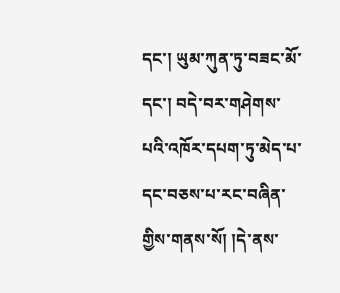དང་། ཡུམ་ཀུན་ཏུ་བཟང་མོ་དང་། བདེ་བར་གཤེགས་པའི་འཁོར་དཔག་ཏུ་མེད་པ་དང་བཅས་པ་རང་བཞིན་གྱིས་གནས་སོ། །དེ་ནས་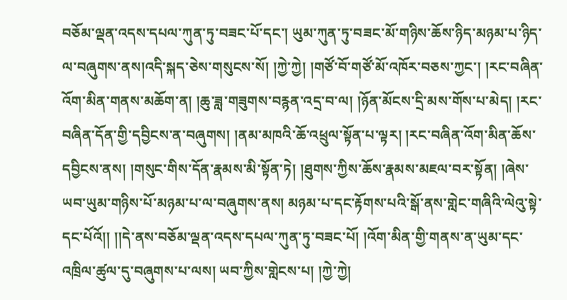བཅོམ་ལྡན་འདས་དཔལ་ཀུན་ཏུ་བཟང་པོ་དང་། ཡུམ་ཀུན་ཏུ་བཟང་མོ་གཉིས་ཆོས་ཉིད་མཉམ་པ་ཉིད་ལ་བཞུགས་ནས།འདི་སྐད་ཅེས་གསུངས་སོ། །ཀྱེ་ཀྱེ། །གཙོ་བོ་གཙོ་མོ་འཁོར་བཅས་ཀྱང་། །རང་བཞིན་འོག་མིན་གནས་མཆོག་ན། །ཆུ་ཟླ་གཟུགས་བརྙན་འདྲ་བ་ལ། །ཉོན་མོངས་དྲི་མས་གོས་པ་མེད། །རང་བཞིན་དོན་གྱི་དབྱིངས་ན་བཞུགས། །ནམ་མཁའི་ཆོ་འཕྲུལ་སྟོན་པ་ལྟར། །རང་བཞིན་འོག་མིན་ཆོས་དབྱིངས་ནས། །གསུང་གིས་དོན་རྣམས་མི་སྟོན་ཏེ། །ཐུགས་ཀྱིས་ཆོས་རྣམས་མཇལ་བར་སྟོན། །ཞེས་ཡབ་ཡུམ་གཉིས་པོ་མཉམ་པ་ལ་བཞུགས་ནས། མཉམ་པ་དང་རྟོགས་པའི་སྒོ་ནས་གླེང་གཞིའི་ལེའུ་སྟེ་དང་པོའོ།། །།དེ་ནས་བཅོམ་ལྡན་འདས་དཔལ་ཀུན་ཏུ་བཟང་པོ། །འོག་མིན་གྱི་གནས་ན་ཡུམ་དང་འཁྲིལ་ཚུལ་དུ་བཞུགས་པ་ལས། ཡབ་ཀྱིས་གླེངས་པ། །ཀྱེ་ཀྱེ།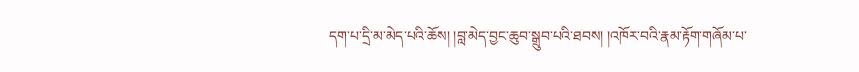དག་པ་དྲི་མ་མེད་པའི་ཆོས། །བླ་མེད་བྱང་ཆུབ་སྒྲུབ་པའི་ཐབས། །འཁོར་བའི་རྣམ་རྟོག་གཞོམ་པ་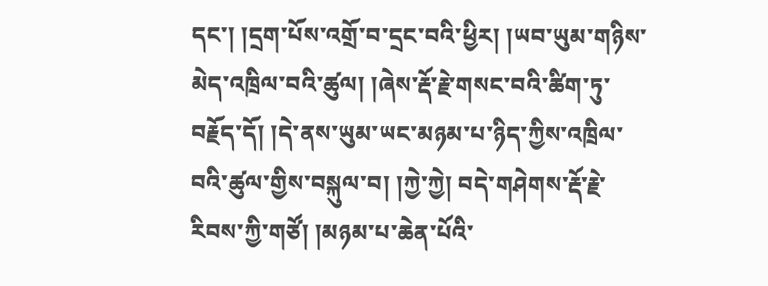དང་། །དྲག་པོས་འགྲོ་བ་དྲང་བའི་ཕྱིར། །ཡབ་ཡུམ་གཉིས་མེད་འཁྲིལ་བའི་ཚུལ། །ཞེས་རྡོ་རྗེ་གསང་བའི་ཚིག་ཏུ་བརྗོད་དོ། །དེ་ནས་ཡུམ་ཡང་མཉམ་པ་ཉིད་ཀྱིས་འཁྲིལ་བའི་ཚུལ་གྱིས་བསྐུལ་བ། །ཀྱེ་ཀྱེ། བདེ་གཤེགས་རྡོ་རྗེ་རིབས་ཀྱི་གཙོ། །མཉམ་པ་ཆེན་པོའི་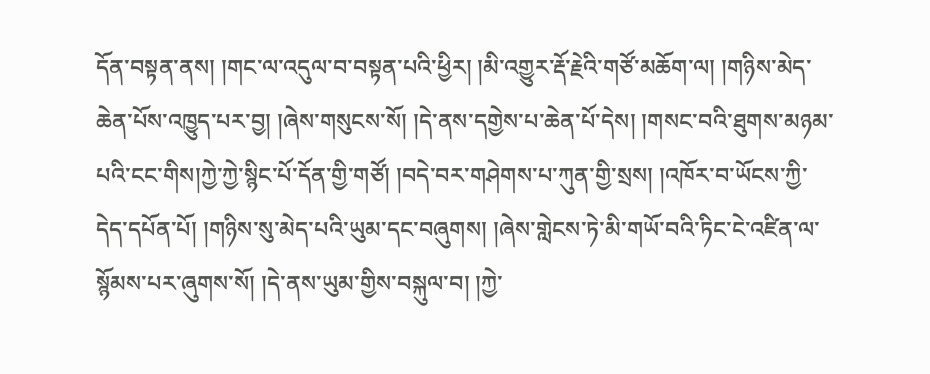དོན་བསྟན་ནས། །གང་ལ་འདུལ་བ་བསྟན་པའི་ཕྱིར། །མི་འགྱུར་རྡོ་རྗེའི་གཙོ་མཆོག་ལ། །གཉིས་མེད་ཆེན་པོས་འཁྱུད་པར་བྱ། །ཞེས་གསུངས་སོ། །དེ་ནས་དགྱེས་པ་ཆེན་པོ་དེས། །གསང་བའི་ཐུགས་མཉམ་པའི་ངང་གིས།ཀྱེ་ཀྱེ་སྙིང་པོ་དོན་གྱི་གཙོ། །བདེ་བར་གཤེགས་པ་ཀུན་གྱི་སྲས། །འཁོར་བ་ཡོངས་ཀྱི་དེད་དཔོན་པོ། །གཉིས་སུ་མེད་པའི་ཡུམ་དང་བཞུགས། །ཞེས་གླེངས་ཏེ་མི་གཡོ་བའི་ཏིང་ངེ་འཛིན་ལ་སྙོམས་པར་ཞུགས་སོ། །དེ་ནས་ཡུམ་གྱིས་བསྐུལ་བ། །ཀྱེ་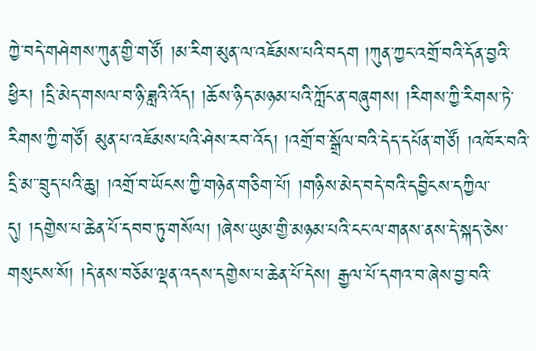ཀྱེ་བདེ་གཤེགས་ཀུན་གྱི་གཙོ། །མ་རིག་མུན་ལ་འཇོམས་པའི་བདག །ཀུན་ཀྱང་འགྲོ་བའི་དོན་བྱའི་ཕྱིར། །དྲི་མེད་གསལ་བ་ཉི་ཟླའི་འོད། །ཆོས་ཉིད་མཉམ་པའི་ཀློང་ན་བཞུགས། །རིགས་ཀྱི་རིགས་ཏེ་རིགས་ཀྱི་གཙོ། མུན་པ་འཇོམས་པའི་ཤེས་རབ་འོད། །འགྲོ་བ་སྒྲོལ་བའི་དེད་དཔོན་གཙོ། །འཁོར་བའི་དྲི་མ་་བྲུད་པའི་ཆུ། །འགྲོ་བ་ཡོངས་ཀྱི་གཉེན་གཅིག་པོ། །གཉིས་མེད་བདེ་བའི་དབྱིངས་དཀྱིལ་དུ། །དགྱེས་པ་ཆེན་པོ་དབབ་ཏུ་གསོལ། །ཞེས་ཡུམ་གྱི་མཉམ་པའི་ངང་ལ་གནས་ནས་དེ་སྐད་ཅེས་གསུངས་སོ། །དེ་ནས་བཅོམ་ལྡན་འདས་དགྱེས་པ་ཆེན་པོ་དེས། རྒྱལ་པོ་དགའ་བ་ཞེས་བྱ་བའི་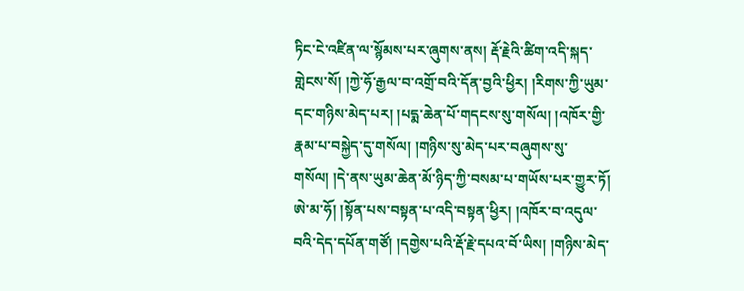ཏིང་ངེ་འཛིན་ལ་སྙོམས་པར་ཞུགས་ནས། རྡོ་རྗེའི་ཚིག་འདི་སྐད་གླེངས་སོ། །ཀྱེ་ཧོ་རྒྱལ་བ་འགྲོ་བའི་དོན་བྱའི་ཕྱིར། །རིགས་ཀྱི་ཡུམ་དང་གཉིས་མེད་པར། །པདྨ་ཆེན་པོ་གདངས་སུ་གསོལ། །འཁོར་གྱི་རྣམ་པ་བསྐྱེད་དུ་གསོལ། །གཉིས་སུ་མེད་པར་བཞུགས་སུ་གསོལ། །དེ་ནས་ཡུམ་ཆེན་མོ་ཉིད་ཀྱི་བསམ་པ་གཡོས་པར་གྱུར་ཏོ། ཨེ་མ་ཧོ། །སྟོན་པས་བསྟན་པ་འདི་བསྟན་ཕྱིར། །འཁོར་བ་འདུལ་བའི་དེད་དཔོན་གཙོ། །དགྱེས་པའི་རྡོ་རྗེ་དཔའ་བོ་ཡིས། །གཉིས་མེད་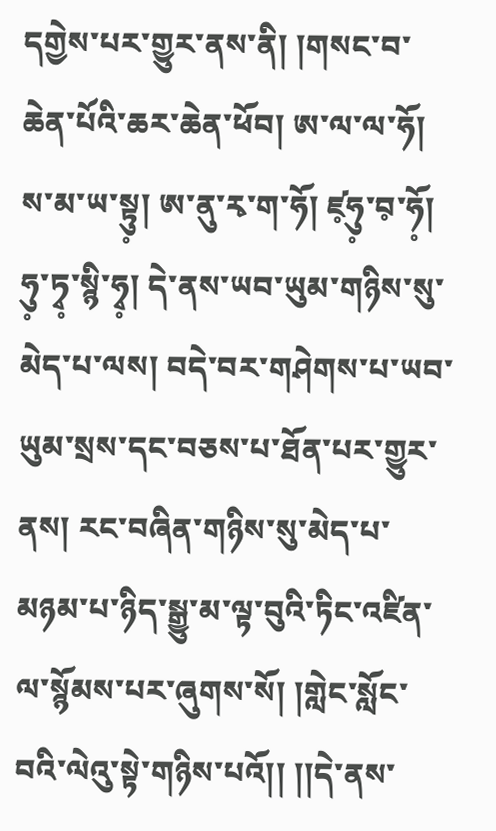དགྱེས་པར་གྱུར་ནས་ནི། །གསང་བ་ཆེན་པོའི་ཆར་ཆེན་ཕོབ། ཨ་ལ་ལ་ཧོ། ས་མ་ཡ་སྟུ༷། ཨ་ནུ་རྭ་ག་ཧོ། ཛ༷ཧུ༷་བ༷་ཧོ༷། ཧུ༷་ཏྭ༷་སྙི་ཧྭ༷། དེ་ནས་ཡབ་ཡུམ་གཉིས་སུ་མེད་པ་ལས། བདེ་བར་གཤེགས་པ་ཡབ་ཡུམ་སྲས་དང་བཅས་པ་ཐོན་པར་གྱུར་ནས། རང་བཞིན་གཉིས་སུ་མེད་པ་མཉམ་པ་ཉིད་སྒྱུ་མ་ལྟ་བུའི་ཏིང་འཛིན་ལ་སྙོམས་པར་ཞུགས་སོ། །གླེང་སློང་བའི་ལེའུ་སྟེ་གཉིས་པའོ།། །།དེ་ནས་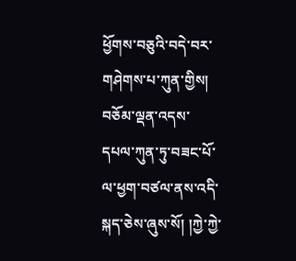ཕྱོགས་བཅུའི་བདེ་བར་གཤེགས་པ་ཀུན་གྱིས། བཅོམ་ལྡན་འདས་དཔལ་ཀུན་ཏུ་བཟང་པོ་ལ་ཕྱག་བཙལ་ནས་འདི་སྐད་ཅེས་ཞུས་སོ། །ཀྱེ་ཀྱེ་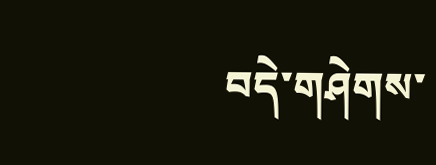བདེ་གཤེགས་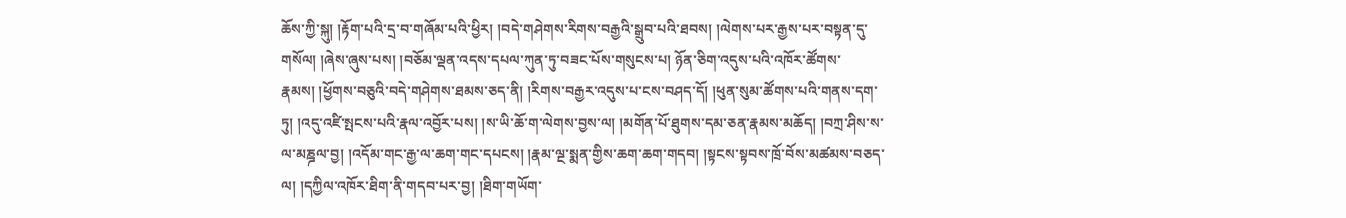ཆོས་ཀྱི་སྐུ། །རྟོག་པའི་དྲ་བ་གཞོམ་པའི་ཕྱིར། །བདེ་གཤེགས་རིགས་བརྒྱའི་སྒྲུབ་པའི་ཐབས། །ལེགས་པར་རྒྱས་པར་བསྟན་དུ་གསོལ། །ཞེས་ཞུས་པས། །བཅོམ་ལྡན་འདས་དཔལ་ཀུན་ཏུ་བཟང་པོས་གསུངས་པ། ཉོན་ཅིག་འདུས་པའི་འཁོར་ཚོགས་རྣམས། །ཕྱོགས་བཅུའི་བདེ་གཤེགས་ཐམས་ཅད་ནི། །རིགས་བརྒྱར་འདུས་པ་ངས་བཤད་དོ། །ཕུན་སུམ་ཚོགས་པའི་གནས་དག་ཏུ། །འདུ་འཛི་སྤངས་པའི་རྣལ་འབྱོར་པས། །ས་ཡི་ཆོ་ག་ལེགས་བྱས་ལ། །མགོན་པོ་ཐུགས་དམ་ཅན་རྣམས་མཆོད། །བཀྲ་ཤིས་ས་ལ་མཎྜལ་བྱ། །འདོམ་གང་རྒྱ་ལ་ཆག་གང་དཔངས། །རྣམ་ལྔ་སྨན་གྱིས་ཆག་ཆག་གདབ། །སྟངས་སྟབས་ཁྲོ་བོས་མཚམས་བཅད་ལ། །དཀྱིལ་འཁོར་ཐིག་ནི་གདབ་པར་བྱ། །ཐིག་གཡོག་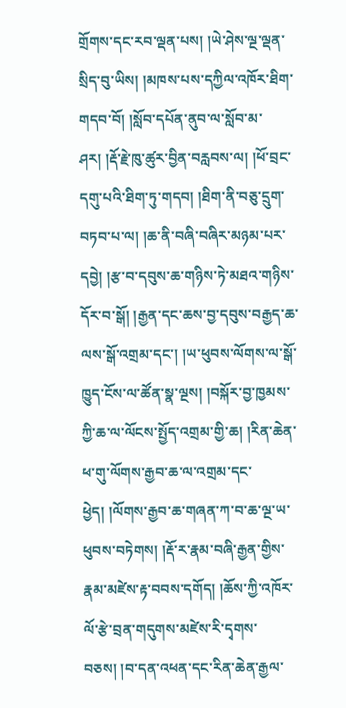གྲོགས་དང་རབ་ལྡན་པས། །ཡེ་ཤེས་ལྔ་ལྡན་སྲིད་བུ་ཡིས། །མཁས་པས་དཀྱིལ་འཁོར་ཐིག་གདབ་བོ། །སློབ་དཔོན་ནུབ་ལ་སློབ་མ་ཤར། །རྡོ་རྗེ་ཁུ་ཚུར་བྱིན་བརླབས་ལ། །ཕོ་བྲང་དགུ་པའི་ཐིག་ཏུ་གདབ། །ཐིག་ནི་བཅུ་དྲུག་བཏབ་པ་ལ། །ཆ་ནི་བཞི་བཞིར་མཉམ་པར་དབྱེ། །རྩ་བ་དབུས་ཆ་གཉིས་ཏེ་མཐའ་གཉིས་དོར་བ་སྒོ། །རྒྱན་དང་ཆས་བྱ་དབུས་བརྒྱད་ཆ་ལས་སྒོ་འགྲམ་དང་། །ཡ་ཕུབས་ལོགས་ལ་སྒོ་ཁྱུད་ངོས་ལ་ཚོན་སྣ་ལྔས། །བསྐོར་བྱ་ཁྱམས་ཀྱི་ཆ་ལ་ལོངས་སྤྱོད་འགྲམ་གྱི་ཆ། །རིན་ཆེན་ཕ་གུ་ལོགས་རྒྱབ་ཆ་ལ་འགྲམ་དང་ཕྱེད། །ལོགས་རྒྱབ་ཆ་གཞན་ཀ་བ་ཆ་ལྔ་ཡ་ཕུབས་བཏེགས། །རྡོ་ར་རྣམ་བཞི་རྒྱན་གྱིས་རྣམ་མཛེས་རྟ་བབས་དགོད། །ཆོས་ཀྱི་འཁོར་ལོ་རྩེ་བྲན་གདུགས་མཛེས་རི་དྭགས་བཅས། །བ་དན་འཕན་དང་རིན་ཆེན་རྒྱལ་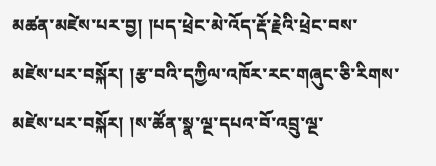མཚན་མཛེས་པར་བྱ། །པད་ཕྲེང་མེ་འོད་རྡོ་རྗེའི་ཕྲེང་བས་མཛེས་པར་བསྐོར། །རྩ་བའི་དཀྱིལ་འཁོར་རང་གཞུང་ཅི་རིགས་མཛེས་པར་བསྐོར། །ས་ཚོན་སྣ་ལྔ་དཔའ་བོ་འབྲུ་ལྔ་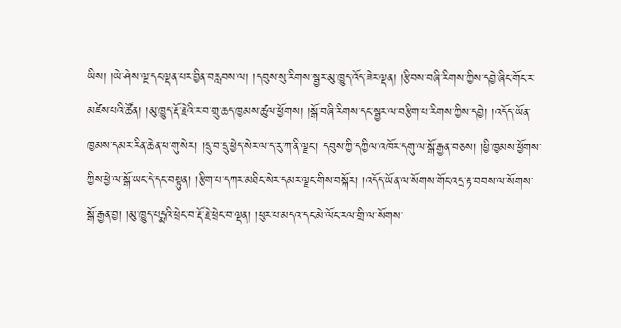ཡིས། །ཡེ་ཤེས་ལྔ་དང་ལྡན་པར་བྱིན་བརླབས་ལ། །དབུས་སུ་རིགས་སྦྱར་མུ་ཁྱུད་འོད་ཟེར་ལྡན། །རྩིབས་བཞི་རིགས་ཀྱིས་དབྱེ་ཞིང་གོང་ར་མཛེས་པའི་ཚོན། །མུ་ཁྱུད་རྡོ་རྗེའི་ར་བ་གྲུ་ཆད་ཁྱམས་ཚུལ་ཕྱོགས། །སྒོ་བཞི་རིགས་དང་སྦྱར་ལ་བརྩིག་པ་རིགས་ཀྱིས་དབྱེ། །འདོད་ཡོན་ཁྱམས་དམར་རིན་ཆེན་ཕ་གུ་སེར། །དྲུ་བ་དྲུ་ཕྱེད་སེར་ལ་ད་རུ་ཀ་ནི་ལྗང་། དབུས་ཀྱི་དཀྱིལ་འཁོར་དགུ་ལ་སྒོ་རྒྱན་བཅས། །ཕྱི་ཁྱམས་ཕྱོགས་ཀྱིས་ཕྱེ་ལ་སྒོ་ཡང་དེ་དང་བསྟུན། །རྩིག་པ་དཀར་མཐིང་སེར་དམར་ལྗང་གིས་བསྐོར། །འདོད་ཡོན་ལ་སོགས་གོང་འདྲ་རྟ་བབས་ལ་སོགས་སྒོ་རྒྱན་བྱ། །མུ་ཁྱུད་པདྨའི་ཕྲེང་བ་རྡོ་རྗེ་ཕྲེང་བ་ལྡན། །ཕུར་པ་མདའ་དང་མེ་ལོང་རལ་གྲི་ལ་སོགས་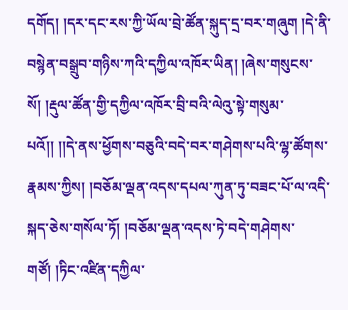དགོད། །དར་དང་རས་ཀྱི་ཡོལ་བྲེ་ཚོན་སྐུད་དྲ་བར་གཞུག །དེ་ནི་བསྙེན་བསྒྲུབ་གཉིས་ཀའི་དཀྱིལ་འཁོར་ཡིན། །ཞེས་གསུངས་སོ། །རྡུལ་ཚོན་གྱི་དཀྱིལ་འཁོར་བྲི་བའི་ལེའུ་སྟེ་གསུམ་པའོ།། །།དེ་ནས་ཕྱོགས་བཅུའི་བདེ་བར་གཤེགས་པའི་ལྷ་ཚོགས་རྣམས་ཀྱིས། །བཅོམ་ལྡན་འདས་དཔལ་ཀུན་ཏུ་བཟང་པོ་ལ་འདི་སྐད་ཅེས་གསོལ་ཏོ། །བཅོམ་ལྡན་འདས་ཏེ་བདེ་གཤེགས་གཙོ། །ཏིང་འཛིན་དཀྱིལ་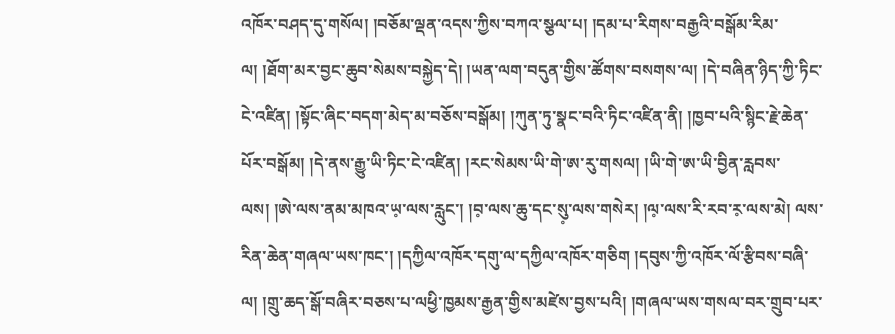འཁོར་བཤད་དུ་གསོལ། །བཅོམ་ལྡན་འདས་ཀྱིས་བཀའ་སྩལ་པ། །དམ་པ་རིགས་བརྒྱའི་བསྒོམ་རིམ་ལ། །ཐོག་མར་བྱང་ཆུབ་སེམས་བསྐྱེད་དེ། །ཡན་ལག་བདུན་གྱིས་ཚོགས་བསགས་ལ། །དེ་བཞིན་ཉིད་ཀྱི་ཏིང་ངེ་འཛིན། །སྟོང་ཞིང་བདག་མེད་མ་བཅོས་བསྒོམ། །ཀུན་ཏུ་སྣང་བའི་ཏིང་འཛིན་ནི། །ཁྱབ་པའི་སྙིང་རྗེ་ཆེན་པོར་བསྒོམ། །དེ་ནས་རྒྱུ་ཡི་ཏིང་ངེ་འཛིན། །རང་སེམས་ཡི་གེ་ཨ་རུ་གསལ། །ཡི་གེ་ཨ་ཡི་བྱིན་རླབས་ལས། །ཨེ་ལས་ནམ་མཁའ་ཡ༷་ལས་རླུང་། །བ༷་ལས་ཆུ་དང་སུ༷་ལས་གསེར། །ལ༷་ལས་རི་རབ་ར༷་ལས་མེ། ལས་རིན་ཆེན་གཞལ་ཡས་ཁང་། །དཀྱིལ་འཁོར་དགུ་ལ་དཀྱིལ་འཁོར་གཅིག །དབུས་ཀྱི་འཁོར་ལོ་རྩིབས་བཞི་ལ། །གྲུ་ཆད་སྒོ་བཞིར་བཅས་པ་ལཕྱི་ཁྱམས་རྒྱན་གྱིས་མཛེས་བྱས་པའི། །གཞལ་ཡས་གསལ་བར་གྲུབ་པར་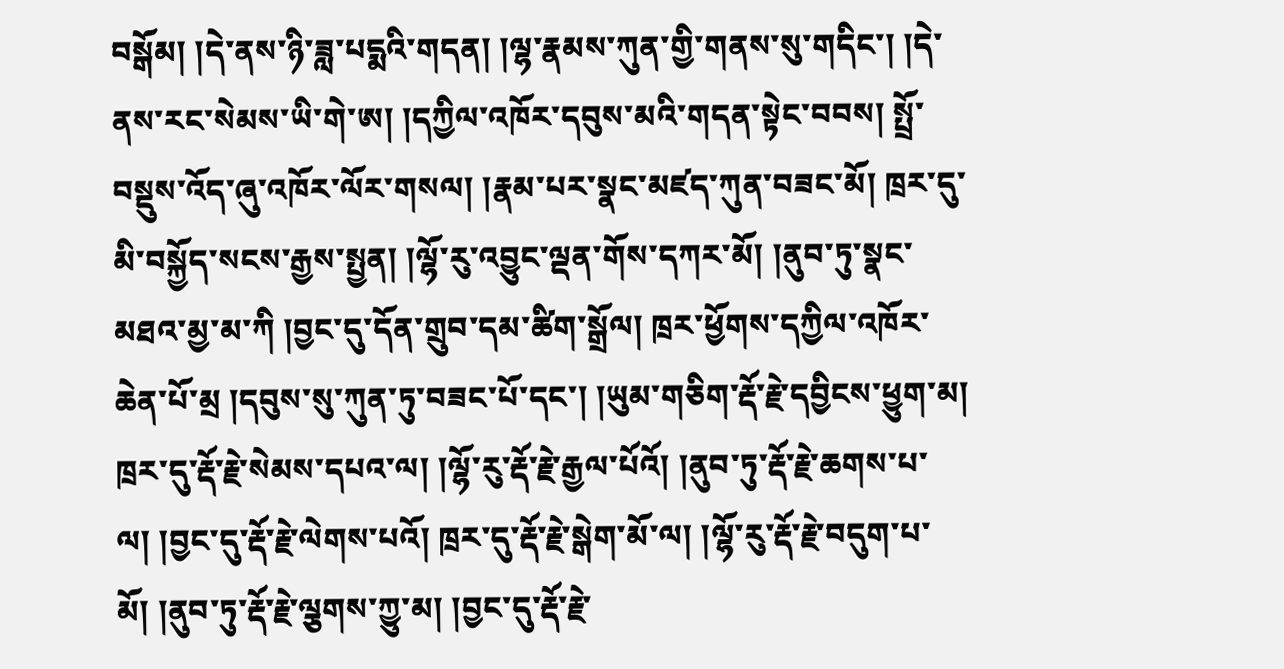བསྒོམ། །དེ་ནས་ཉི་ཟླ་པདྨའི་གདན། །ལྷ་རྣམས་ཀུན་གྱི་གནས་སུ་གདིང་། །དེ་ནས་རང་སེམས་ཡི་གེ་ཨ། །དཀྱིལ་འཁོར་དབུས་མའི་གདན་སྟེང་བབས། སྤྲོ་བསྡུས་འོད་ཞུ་འཁོར་ལོར་གསལ། །རྣམ་པར་སྣང་མཛད་ཀུན་བཟང་མོ། ཁྲར་དུ་མི་བསྐྱོད་སངས་རྒྱས་སྤྱན། །ལྷོ་རུ་འབྱུང་ལྡན་གོས་དཀར་མོ། །ནུབ་ཏུ་སྣང་མཐའ་མྱ་མ་ཀི །བྱང་དུ་དོན་གྲུབ་དམ་ཚིག་སྒྲོལ། ཁྲར་ཕྱོགས་དཀྱིལ་འཁོར་ཆེན་པོ་མྲ །དབུས་སུ་ཀུན་ཏུ་བཟང་པོ་དང་། །ཡུམ་གཅིག་རྡོ་རྗེ་དབྱིངས་ཕྱུག་མ། ཁྲར་དུ་རྡོ་རྗེ་སེམས་དཔའ་ལ། །ལྷོ་རུ་རྡོ་རྗེ་རྒྱལ་པོའོ། །ནུབ་ཏུ་རྡོ་རྗེ་ཆགས་པ་ལ། །བྱང་དུ་རྡོ་རྗེ་ལེགས་པའོ། ཁྲར་དུ་རྡོ་རྗེ་སྒེག་མོ་ལ། །ལྷོ་རུ་རྡོ་རྗེ་བདུག་པ་མོ། །ནུབ་ཏུ་རྡོ་རྗེ་ལྕགས་ཀྱུ་མ། །བྱང་དུ་རྡོ་རྗེ་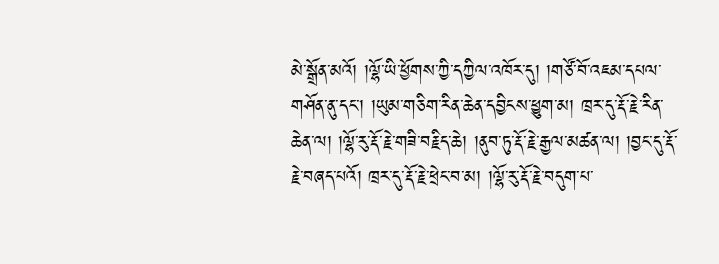མེ་སྒྲོན་མའོ། །ལྷོ་ཡི་ཕྱོགས་ཀྱི་དཀྱིལ་འཁོར་དུ། །གཙོ་བོ་འཇམ་དཔལ་གཤོན་ནུ་དང་། །ཡུམ་གཅིག་རིན་ཆེན་དབྱིངས་ཕྱུག་མ། ཁྲར་དུ་རྡོ་རྗེ་རིན་ཆེན་ལ། །ལྷོ་རུ་རྡོ་རྗེ་གཟི་བརྗིད་ཆེ། །ནུབ་ཏུ་རྡོ་རྗེ་རྒྱལ་མཚན་ལ། །བྱང་དུ་རྡོ་རྗེ་བཞད་པའོ། ཁྲར་དུ་རྡོ་རྗེ་ཕྲེང་བ་མ། །ལྷོ་རུ་རྡོ་རྗེ་བདུག་པ་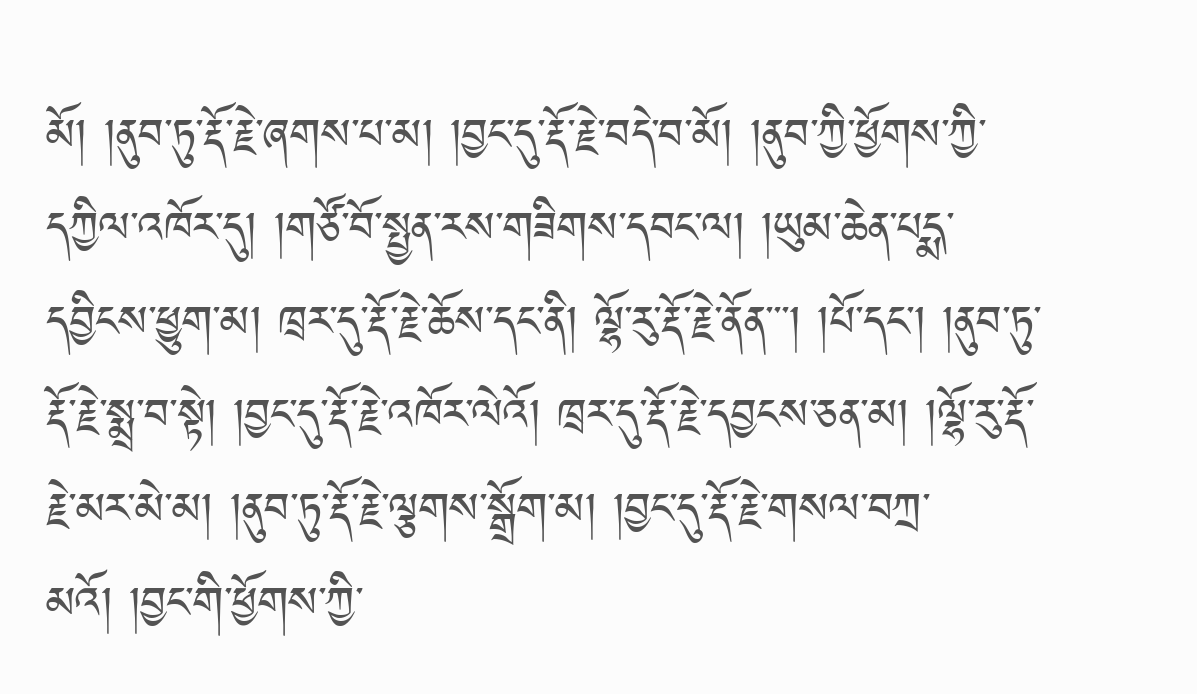མོ། །ནུབ་ཏུ་རྡོ་རྗེ་ཞགས་པ་མ། །བྱང་དུ་རྡོ་རྗེ་བདེ་བ་མོ། །ནུབ་ཀྱི་ཕྱོགས་ཀྱི་དཀྱིལ་འཁོར་དུ། །གཙོ་བོ་སྤྱན་རས་གཟིགས་དབང་ལ། །ཡུམ་ཆེན་པདྨ་དབྱིངས་ཕྱུག་མ། ཁྲར་དུ་རྡོ་རྗེ་ཆོས་དང་ནི། ལྷོ་རུ་རྡོ་རྗེ་ནོན་་་། །པོ་དང་། །ནུབ་ཏུ་རྡོ་རྗེ་སྨྲ་བ་སྟེ། །བྱང་དུ་རྡོ་རྗེ་འཁོར་ལེའོ། ཁྲར་དུ་རྡོ་རྗེ་དབྱངས་ཅན་མ། །ལྷོ་རུ་རྡོ་རྗེ་མར་མེ་མ། །ནུབ་ཏུ་རྡོ་རྗེ་ལྕགས་སྒྲོག་མ། །བྱང་དུ་རྡོ་རྗེ་གསལ་བཀྲ་མའོ། །བྱང་གི་ཕྱོགས་ཀྱི་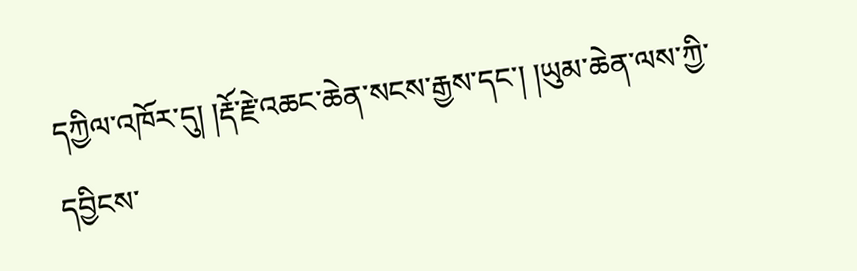དཀྱིལ་འཁོར་དུ། །རྡོ་རྗེ་འཆང་ཆེན་སངས་རྒྱས་དང་། །ཡུམ་ཆེན་ལས་ཀྱི་དབྱིངས་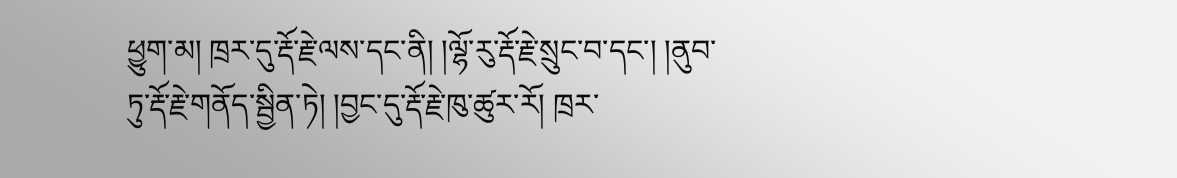ཕྱུག་མ། ཁྲར་དུ་རྡོ་རྗེ་ལས་དང་ནི། །ལྷོ་རུ་རྡོ་རྗེ་སྲུང་བ་དང་། །ནུབ་ཏུ་རྡོ་རྗེ་གནོད་སྦྱིན་ཏེ། །བྱང་དུ་རྡོ་རྗེ་ཁུ་ཚུར་རོ། ཁྲར་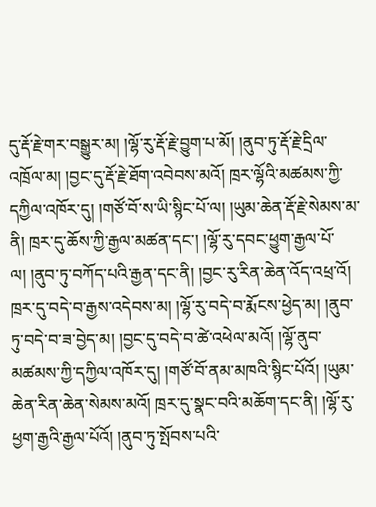དུ་རྡོ་རྗེ་གར་བསྒྱུར་མ། །ལྷོ་རུ་རྡོ་རྗེ་བྱུག་པ་མོ། །ནུབ་ཏུ་རྡོ་རྗེ་དྲིལ་འཁྲོལ་མ། །བྱང་དུ་རྡོ་རྗེ་ཐོག་འབེབས་མའོ། ཁྲར་ལྷོའི་མཚམས་ཀྱི་དཀྱིལ་འཁོར་དུ། །གཙོ་བོ་ས་ཡི་སྙིང་པོ་ལ། །ཡུམ་ཆེན་རྡོ་རྗེ་སེམས་མ་ནི། ཁྲར་དུ་ཆོས་ཀྱི་རྒྱལ་མཚན་དང་། །ལྷོ་རུ་དབང་ཕྱུག་རྒྱལ་པོ་ལ། །ནུབ་ཏུ་བཀོད་པའི་རྒྱན་དང་ནི། །བྱང་རུ་རིན་ཆེན་འོད་འཕྲ་འོ། ཁྲར་དུ་བདེ་བ་རྒྱས་འདེབས་མ། །ལྷོ་རུ་བདེ་བ་རྨོངས་ཕྱེད་མ། །ནུབ་ཏུ་བདེ་བ་ཟ་བྱེད་མ། །བྱང་དུ་བདེ་བ་ཚེ་འཕེལ་མའོ། །ལྷོ་ནུབ་མཚམས་ཀྱི་དཀྱིལ་འཁོར་དུ། །གཙོ་བོ་ནམ་མཁའི་སྙིང་པོའོ། །ཡུམ་ཆེན་རིན་ཆེན་སེམས་མའོ། ཁྲར་དུ་སྣང་བའི་མཆོག་དང་ནི། །ལྷོ་རུ་ཕྱག་རྒྱའི་རྒྱལ་པོའོ། །ནུབ་ཏུ་སྤོབས་པའི་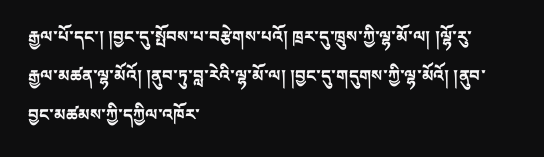རྒྱལ་པོ་དང་། །བྱང་དུ་སྤོབས་པ་བརྩེགས་པའོ། ཁྲར་དུ་ཁྲུས་ཀྱི་ལྷ་མོ་ལ། །ལྷོ་རུ་རྒྱལ་མཚན་ལྷ་མོའོ། །ནུབ་ཏུ་བླ་རེའི་ལྷ་མོ་ལ། །བྱང་དུ་གདུགས་ཀྱི་ལྷ་མོའོ། །ནུབ་བྱང་མཚམས་ཀྱི་དཀྱིལ་འཁོར་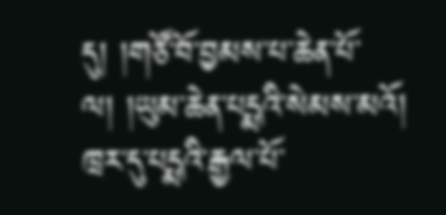དུ། །གཙོ་བོ་བྱམས་པ་ཆེན་པོ་ལ། །ཡུམ་ཆེན་པདྨའི་སེམས་མའོ། ཁྲར་དུ་པདྨའི་རྒྱལ་པོ་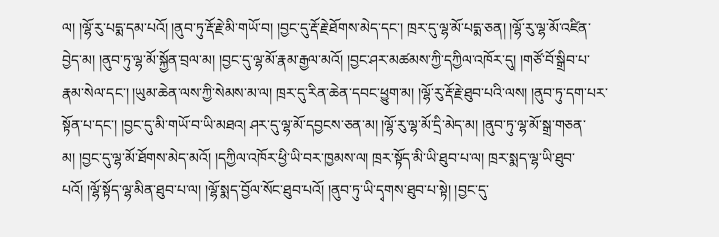ལ། །ལྷོ་རུ་པདྨ་དམ་པའོ། །ནུབ་ཏུ་རྡོ་རྗེ་མི་གཡོ་བ། །བྱང་དུ་རྡོ་རྗེ་ཐོགས་མེད་དང་། ཁྲར་དུ་ལྷ་མོ་པདྨ་ཅན། །ལྷོ་རུ་ལྷ་མོ་འཛིན་བྱེད་མ། །ནུབ་ཏུ་ལྷ་མོ་སྐྱོན་བྲལ་མ། །བྱང་དུ་ལྷ་མོ་རྣམ་རྒྱལ་མའོ། །བྱང་ཤར་མཚམས་ཀྱི་དཀྱིལ་འཁོར་དུ། །གཙོ་བོ་སྒྲིབ་པ་རྣམ་སེལ་དང་། །ཡུམ་ཆེན་ལས་ཀྱི་སེམས་མ་ལ། ཁྲར་དུ་རིན་ཆེན་དབང་ཕྱུག་མ། །ལྷོ་རུ་རྡོ་རྗེ་ཐུབ་པའི་ལས། །ནུབ་ཏུ་དག་པར་སྟོན་པ་དང་། །བྱང་དུ་མི་གཡོ་བ་ཡི་མཐའ། ཤར་དུ་ལྷ་མོ་དབྱངས་ཅན་མ། །ལྷོ་རུ་ལྷ་མོ་དྲི་མེད་མ། །ནུབ་ཏུ་ལྷ་མོ་སྒྲ་གཅན་མ། །བྱང་དུ་ལྷ་མོ་ཐོགས་མེད་མའོ། །དཀྱིལ་འཁོར་ཕྱི་ཡི་བར་ཁྱམས་ལ། ཁྲར་སྟོད་མི་ཡི་ཐུབ་པ་ལ། ཁྲར་སྨད་ལྷ་ཡི་ཐུབ་པའོ། །ལྷོ་སྟོད་ལྷ་མིན་ཐུབ་པ་ལ། །ལྷོ་སྨད་བྱོལ་སོང་ཐུབ་པའོ། །ནུབ་ཏུ་ཡི་དྭགས་ཐུབ་པ་སྟེ། །བྱང་དུ་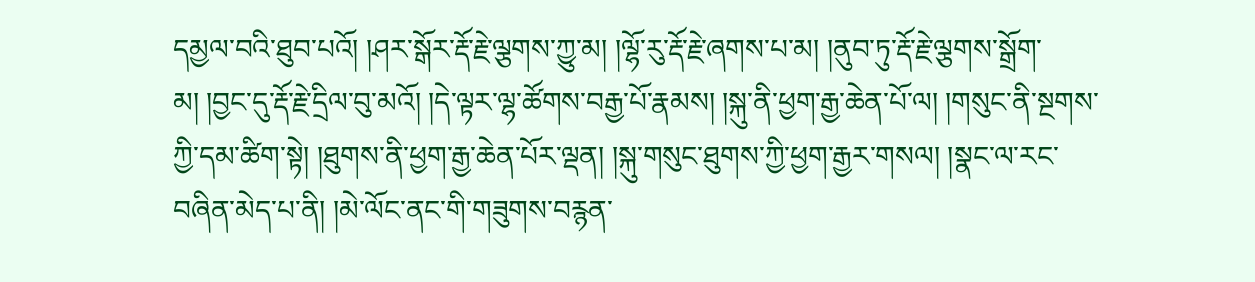དམྱལ་བའི་ཐུབ་པའོ། །ཤར་སྒོར་རྡོ་རྗེ་ལྕགས་ཀྱུ་མ། །ལྷོ་རུ་རྡོ་རྗེ་ཞགས་པ་མ། །ནུབ་ཏུ་རྡོ་རྗེ་ལྕགས་སྒྲོག་མ། །བྱང་དུ་རྡོ་རྗེ་དྲིལ་བུ་མའོ། །དེ་ལྟར་ལྷ་ཚོགས་བརྒྱ་པོ་རྣམས། །སྐུ་ནི་ཕྱག་རྒྱ་ཆེན་པོ་ལ། །གསུང་ནི་སྔགས་ཀྱི་དམ་ཚིག་སྟེ། །ཐུགས་ནི་ཕྱག་རྒྱ་ཆེན་པོར་ལྡན། །སྐུ་གསུང་ཐུགས་ཀྱི་ཕྱག་རྒྱར་གསལ། །སྣང་ལ་རང་བཞིན་མེད་པ་ནི། །མེ་ལོང་ནང་གི་གཟུགས་བརྙན་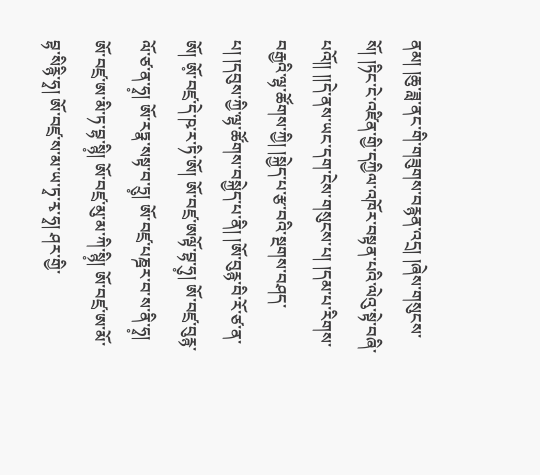ནམ། །ཆུ་ཟླ་ནང་གི་གཟུགས་བརྙན་འདྲ། །ཞེས་གསུངས་སོ། །ཏིང་ངེ་འཛིན་གྱི་དཀྱིལ་འཁོར་བསྟན་པའི་ལེའུ་སྟེ་བཞི་པའོ།། །།དེ་ནས་ཡང་དག་ངེས་གསུངས་པ། །དམ་པ་རིགས་བརྒྱའི་ལྷ་ཚོགས་ཀྱི། །སྐྱེད་པ་རྩ་བའི་སྔགས་བཤད་པ། །དབུས་ཀྱི་ལྷ་ཚོགས་བསྐྱེད་པ་ནི། །ཨོ་བུརྙ་བི་རོ་ཙ་ན་ཨོ། ཨོ༷་བཛྲ་དེ་ཥ་ར་ཏི་ཨོ། ཨོ་བཛྲ་ཨལྟོ་བྷ་ཧུ༷། ཨོ་བཛྲ་བུརྙ་ལོ་ཙ་ན་ཧྭ༷། ཨོ་རཏྣ་སསྟ་བ་ཏྲུ༷། ཨོ་བཛྲ་པཎྜར་བ་ས་ནི་ཧྭ༷། ཨོ་བཛྲ་ཨ་མི་ཏ་བྷ་སྙི༷། ཨོ་བཛྲ་མུ་མ་ཀི་སྙི༷། ཨོ་བཛྲ་ཨ་མོ་བྷ་སིརྙི་ཧྭ། ཨོ་བཛྲ་ས་མ་ཡ་ཏྭ་རྭ་ཧྭ། ཤར་གྱི་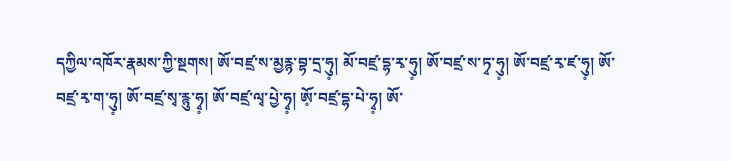དཀྱིལ་འཁོར་རྣམས་ཀྱི་སྔགས། ཨོ་བཛྲ་ས་མྱརྙ་བྷ་དྲ་ཧུ༷། མོ་བཛྲ་དྷ་རྭ་ཧུ༷། ཨོ་བཛྲ་ས་ཏྭ་ཧུ༷། ཨོ་བཛྲ་རྭ་ཛ་ཧུ༷། ཨོ་བཛྲ་རྭ་ག་ཧུ༷། ཨོ་བཛྲ་སྭ་རྙུ་ཧྭ༷། ཨོ་བཛྲ་ལྭ་པྱེ་ཧྭ༷། ཨོ༷་བཛྲ་དྷ་པེ་ཧྭ༷། ཨོ་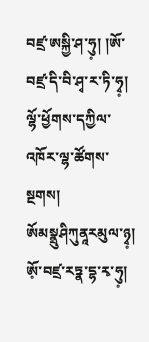བཛྲ་ཨསྐྱི་ཤ་ཧུ༷། །ཨོ་བཛྲ་དི་བི་ཤྭ་ར་ཏི་ཧྭ༷། ལྷོ་ཕྱོགས་དཀྱིལ་འཁོར་ལྷ་ཚོགས་སྔགས། ཨོམསྣྲུཤིཀུནཱརམུལ་ཉྭ༷། ཨོ༷་བཛྲ་རཏྣ་དྷ་རྭ་ཧུ༷།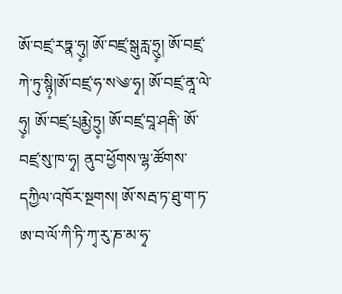ཨོ་བཛྲ་རཏྣ་ཧུ༷། ཨོ་བཛྲ་སྒུརླ་ཧྲུ༷། ཨོ་བཛྲ་ཀེ་ཏུ་སྙི༷།ཨོ་བཛྲ་ཧ་ས༄་ཧྭ། ཨོ་བཛྲ་ནཱ་ལེ་ཧུ༷། ཨོ་བཛྲ་པྲརྨྱེ་ཏྲུ༷། ཨོ་བཛྲ་བཱ་ཤརྒི་ ཨོ་བཛྲ་སུ་ཁ་ཧྭ། ནུབ་ཕྱོགས་ལྷ་ཚོགས་དཀྱིལ་འཁོར་སྔགས། ཨོ་སརྦ་ཏ་ཐུ་ག་ཏ་ཨ་བ་ལོ་ཀི་ཏི་ཀྭ་རུ་ཎ་མ་ཧྭ་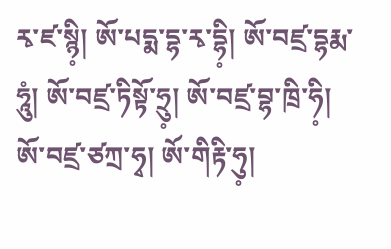རྭ་ཛ་སྙི༷། ཨོ་པདྨ་དྷ་རྭ་དྷི༷། ཨོ་བཛྲ་དྷརྨ་ཧཱུཾ། ཨོ་བཛྲ་ཏིསྟོ་ཧྲུ༷། ཨོ་བཛྲ་བྷ་ཁྲི་ཧི༷། ཨོ་བཛྲ་ཙཀྲ་ཧྭ། ཨོ་གིརྟི་ཧུ༷།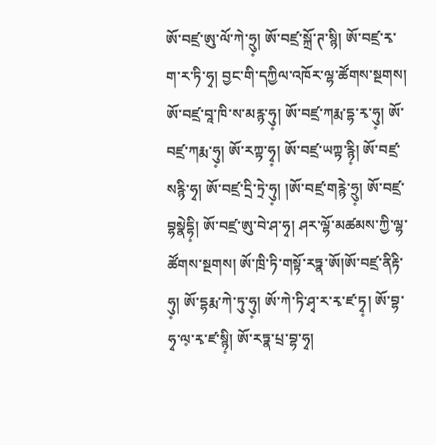ཨོ་བཛྲ་ཨུ་ལོ་ཀེ་ཧྲུ༷། ཨོ་བཛྲ་སྐྲོ་ཊ་སྙི། ཨོ་བཛྲ་རྭ་ག་ར་ཏི་ཧྭ། བྱང་གི་དཀྱིལ་འཁོར་ལྷ་ཚོགས་སྔགས། ཨོ་བཛྲ་བཱ་ཁི་ས་མརྙ་ཧུ༷། ཨོ་བཛྲ་ཀརྨ་དྷ་རྭ་ཧུ༷། ཨོ་བཛྲ་ཀརྨ་ཧུ༷། ཨོ་རཀྟ་ཧྭ༷། ཨོ་བཛྲ་ཡཀྟ་རྙི༷། ཨོ་བཛྲ་སརྙི་ཧྭ། ཨོ་བཛྲ་དྲི་ཏྲེ་ཧུ༷། །ཨོ་བཛྲ་གརྙེ་ཧྲུ༷། ཨོ་བཛྲ་བྷསྣེདྷི༷། ཨོ་བཛྲ་ཨུ་བེ་ཤ་ཧྭ། ཤར་ལྷོ་མཚམས་ཀྱི་ལྷ་ཚོགས་སྔགས། ཨོ་ཁྲི་ཏི་གསྟོ་རཏྣ་ཨོ།ཨོ་བཛྲ་ནིརྟི་ཧུ༷། ཨོ་དྷརྨ་ཀེ་ཏུ་ཧུ༷། ཨོ་ཀེ་ཏི་ཤྭ་ར་རྭ་ཛ་ཏྭ༷། ཨོ་བྷ་ཧྭ་ལ༷་རྭ་ཛ་སྙི༷། ཨོ་རཏྣ་པྲ་བྷ་ཧྭ།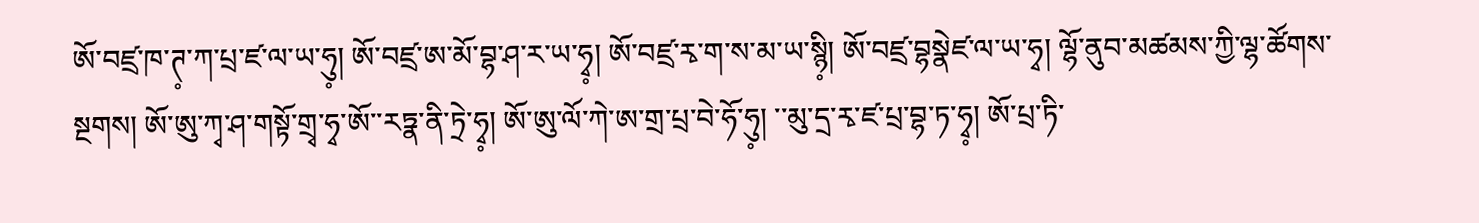ཨོ་བཛྲ་ཁ་ཊ༷་ཀ་པྲ་ཛ་ལ་ཡ་ཧུ༷། ཨོ་བཛྲ་ཨ་མོ་བྷ་ཤ་ར་ཡ་ཧྭ༷། ཨོ་བཛྲ་རྭ་ག་ས་མ་ཡ་སྙི༷། ཨོ་བཛྲ་བྷསྣེཛ་ལ་ཡ་ཧྭ། ལྷོ་ནུབ་མཚམས་ཀྱི་ལྷ་ཚོགས་སྔགས། ཨོ་ཨུ་ཀྭ་ཤ་གསྟོ་གྲྭ་ཧྭ་ཨོ་་རཏྣ་ནི་ཏྲེ་ཧྭ༷། ཨོ་ཨུ་ལོ་ཀེ་ཨ་གྲ་པྲ་བེ་ཧོ་ཧུ༷། ་་མུ་དྲ་རྭ་ཛ་པྲ་བྷ་ཏ་ཧྭ༷། ཨོ་པྲ་ཏི་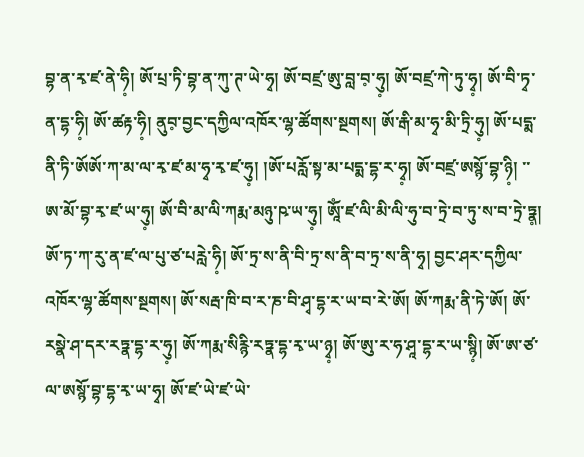བྷ་ན་རྭ་ཛ་ནེ་ཧི༷། ཨོ་པྲ་ཏི་བྷ་ན་ཀུ་ཊ་ཡེ་ཧྭ། ཨོ་བཛྲ་ཨུ་བླ་བ༷་ཧུ༷། ཨོ་བཛྲ་ཀེ་ཏུ་ཧྭ༷། ཨོ་བི་ཏྭ་ན་དྷ་ཧི༷། ཨོ་ཚརྟ་ཧི༷། ནུབ༷་བྱང་དཀྱིལ་འཁོར་ལྷ་ཚོགས་སྔགས། ཨོ་རྒི་མ་ཧྭ་མི་ཏྲི་ཧུ༷། ཨོ་པདྨ་ནི་ཏི་ཨོཨོ་ཀ་མ་ལ་རྭ་ཛ་མ་ཧྭ་རྭ་ཛ་ཧུ༷། །ཨོ་པརློ་སྟ་མ་པདྨ་དྷ་ར་ཧྭ༷། ཨོ་བཛྲ་ཨསྙོ་བྷ་ཉི༷། ་་ཨ་མོ་བྷ་རྭ་ཛ་ཡ་ཧུ༷། ཨོ་བི་མ་ལི་ཀརྨ་མཉུ་ཥ་ཡ་ཧུ༷། ཨཱོཾ་ཛ་ལི་མི་ལི་ཧུ་བ་ཏྲེ་བ་ཏུ་ས་བ་ཏྲེ་ཏྣ༷། ཨོ་ཏ་ཀ་རུ་ན་ཛ་ལ་པུ་ཙ་པརླེ་ཧི༷། ཨོ་ཏྲ་ས་ནི་བི་ཏྲ་ས་ནི་བ་ཏྲ་ས་ནི་ཧྭ། བྱང་ཤར་དཀྱིལ་འཁོར་ལྷ་ཚོགས་སྔགས། ཨོ་སརྦ་ཁི་བ་ར་ཎ་བི་ཤྭ་དྷ་ར་ཡ་བ་རེ་ཨོ། ཨོ་ཀརྨ་ནི་ཏེ་ཨོ། ཨོ་རསྣེ་ཤ་དར་རཏྣ་དྷ་ར་ཧུ༷། ཨོ་ཀརྨ་སིརྙི་རཏྣ་དྷ་རྭ་ཡ་ཉྭ༷། ཨོ་ཨུ་ར་ཧ་ཤཱ་དྷ་ར་ཡ་སྙི༷། ཨོ་ཨ་ཙ་ལ་ཨསྙོ་བྷ་དྷ་རྭ་ཡ་ཧྭ། ཨོ་ཛ་ཡེ་ཛ་ཡེ་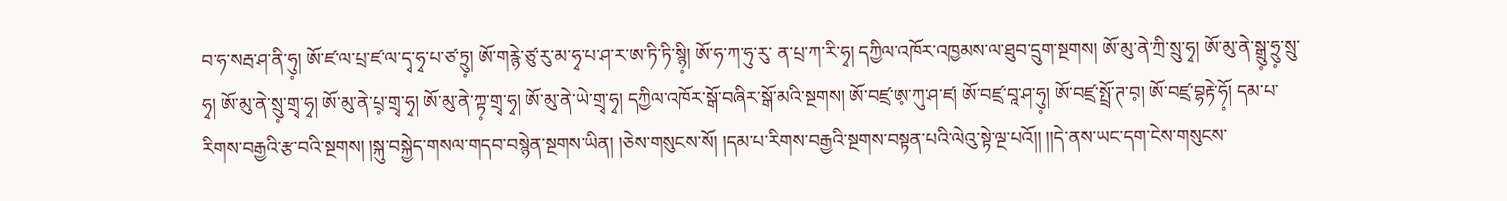བ་ཧ་སརྦ་ཤ་ནི་ཧུ༷། ཨོ་ཛ་ལ་པྲ་ཛ་ལ་དྭ་ཧྭ་པ་ཙ་ཏྲུ༷། ཨོ་གརྙེ་ཙུ་རུ་མ་ཧྭ་པ་ཤ་ར་ཨ་ཏི་ཏི་སྙི༷། ཨོ་ཧ་ཀ་ཧུ་རུ་ ན་པྲ་ཀ་རི་ཧྭ། དཀྱིལ་འཁོར་འཁྱམས་ལ་ཐུབ་དྲུག་སྔགས། ཨོ་མུ་ནེ་ཀྲི་སྲུ་ཧྭ། ཨོ་མུ་ནེ་སྒྲུ༷་ཧྲུ༷་སྲུ་ཧྭ། ཨོ་མུ་ནེ་སྲུ༷་གྲྭ་ཧྭ། ཨོ་མུ་ནེ་པྲ༷་གྲྭ་ཧྭ། ཨོ་མུ་ནེ་ཀྟ༷་གྲྭ་ཧྭ། ཨོ་མུ་ནེ་ཡེ་གྲྭ་ཧྭ། དཀྱིལ་འཁོར་སྒོ་བཞིར་སྒོ་མའི་སྔགས། ཨོ་བཛྲ་ཨ༷་ཀུ་ཤ་ཛ། ཨོ་བཛྲ་བཱ་ཤ་ཧུ༷། ཨོ་བཛྲ་སྤྲོ་ཊ་བ༷། ཨོ་བཛྲ་བྷརྟེ་ཧོ༷། དམ་པ་རིགས་བརྒྱའི་རྩ་བའི་སྔགས། །སྐུ་བསྐྱེད་གསལ་གདབ་བསྙེན་སྔགས་ཡིན། །ཅེས་གསུངས་སོ། །དམ་པ་རིགས་བརྒྱའི་སྔགས་བསྟན་པའི་ལེའུ་སྟེ་ལྔ་པའོ།། །།དེ་ནས་ཡང་དག་ངེས་གསུངས་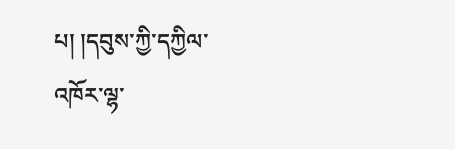པ། །དབུས་ཀྱི་དཀྱིལ་འཁོར་ལྷ་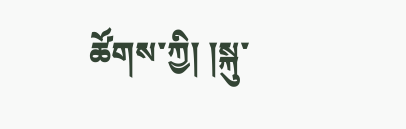ཚོགས་ཀྱི། །སྐུ་